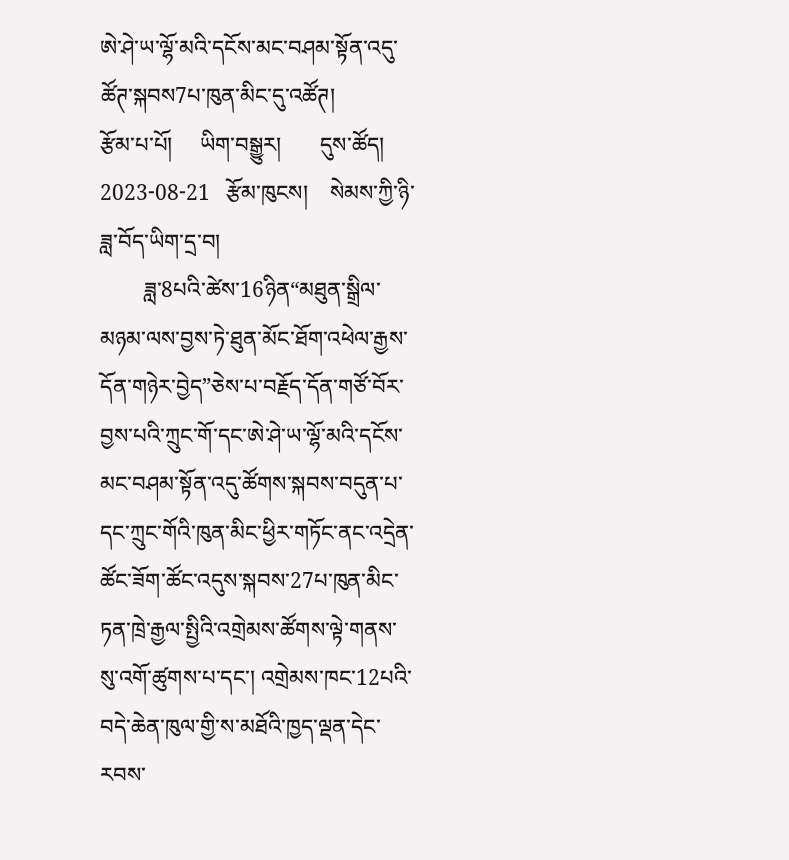ཨེ་ཤེ་ཡ་ལྷོ་མའི་དངོས་མང་བཤམ་སྟོན་འདུ་ཚོཊ་སྐབས7པ་ཁུན་མིང་དུ་འཚོཊ།
རྩོམ་པ་པོ།     ཡིག་བསྒྱུར།       དུས་ཚོད།   2023-08-21   རྩོམ་ཁུངས།    སེམས་ཀྱི་ཉི་ཟླ་བོད་ཡིག་དྲ་བ།
        ཟླ་8པའི་ཚེས་16ཉིན“མཐུན་སྒྲིལ་མཉམ་ལས་བྱས་ཏེ་ཐུན་མོང་ཐོག་འཕེལ་རྒྱས་དོན་གཉེར་བྱེད”ཅེས་པ་བརྗོད་དོན་གཙོ་བོར་བྱས་པའི་ཀྲུང་གོ་དང་ཨེ་ཤེ་ཡ་ལྷོ་མའི་དངོས་མང་བཤམ་སྟོན་འདུ་ཚོགས་སྐབས་བདུན་པ་དང་ཀྲུང་གོའི་ཁུན་མིང་ཕྱིར་གཏོང་ནང་འདྲེན་ཚོང་ཟོག་ཚོང་འདུས་སྐབས་27པ་ཁུན་མིང་ཏན་ཁྲེ་རྒྱལ་སྤྱིའི་འགྲེམས་ཚོགས་ལྟེ་གནས་སུ་འགོ་ཚུགས་པ་དང་། འགྲེམས་ཁང་12པའི་བདེ་ཆེན་ཁུལ་གྱི་ས་མཐོའི་ཁྱད་ལྡན་དེང་རབས་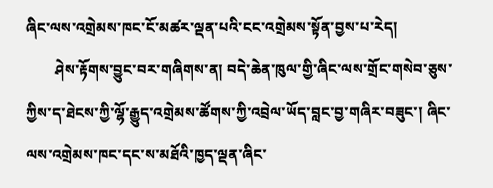ཞིང་ལས་འགྲེམས་ཁང་ངོ་མཚར་ལྡན་པའི་ངང་འགྲེམས་སྟོན་བྱས་པ་རེད།
        ཤེས་རྟོགས་བྱུང་བར་གཞིགས་ན། བདེ་ཆེན་ཁུལ་གྱི་ཞིང་ལས་གྲོང་གསེབ་ཅུས་ཀྱིས་ད་ཐེངས་ཀྱི་ལྷོ་རྒྱུད་འགྲེམས་ཚོགས་ཀྱི་འབྲེལ་ཡོད་བླང་བྱ་གཞིར་བཟུང་། ཞིང་ལས་འགྲེམས་ཁང་དང་ས་མཐོའི་ཁྱད་ལྡན་ཞིང་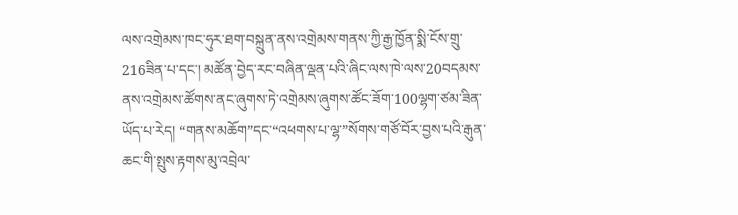ལས་འགྲེམས་ཁང་ཧུར་ཐག་བསྐྲུན་ནས་འགྲེམས་གནས་ཀྱི་རྒྱ་ཁྱོན་སྨི་ངོས་གྲུ་216ཟིན་པ་དང་། མཚོན་བྱེད་རང་བཞིན་ལྡན་པའི་ཞིང་ལས་ཁེ་ལས་20བདམས་ནས་འགྲེམས་ཚོགས་ནང་ཞུགས་ཏེ་འགྲེམས་ཞུགས་ཚོང་ཟོག་100ལྷག་ཙམ་ཟིན་ཡོད་པ་རེད། “གནས་མཆོག”དང་“འཕགས་པ་ལྷ་”སོགས་གཙོ་བོར་བྱས་པའི་རྒུན་ཆང་གི་སྤུས་རྟགས་མུ་འབྲེལ་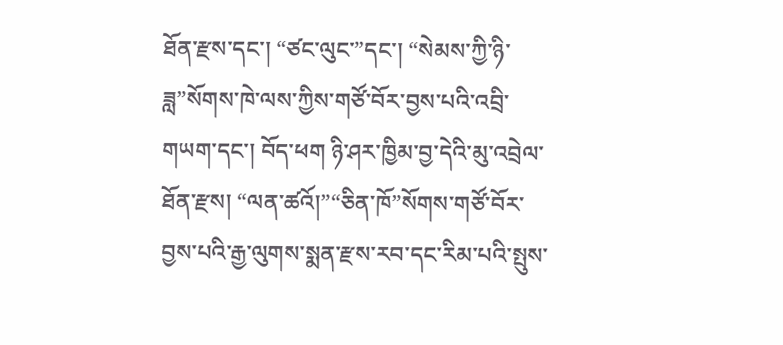ཐོན་རྫས་དང་། “ཙང་ལུང་”དང་། “སེམས་ཀྱི་ཉི་ཟླ”སོགས་ཁེ་ལས་ཀྱིས་གཙོ་བོར་བྱས་པའི་འབྲི་གཡག་དང་། བོད་ཕག ཉི་ཤར་ཁྱིམ་བྱ་དེའི་མུ་འབྲེལ་ཐོན་རྫས། “ལན་ཚའོ།”“ཅིན་ཁོ”སོགས་གཙོ་བོར་བྱས་པའི་རྒྱ་ལུགས་སྨན་རྫས་རབ་དང་རིམ་པའི་སྤུས་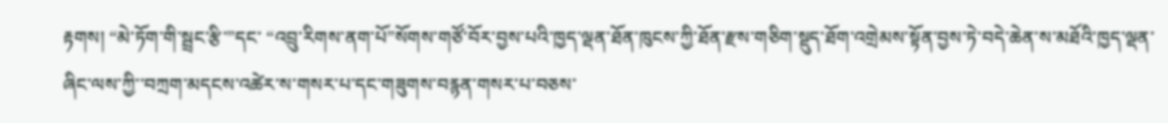རྟགས། “མེ་ཏོག་གི་སྦྲང་རྩི་”དང་ “འབྲུ་རིགས་ནག་པོ”སོགས་གཙོ་བོར་བྱས་པའི་ཁྱད་ལྡན་ཐོན་ཁུངས་ཀྱི་ཐོན་རྫས་གཅིག་སྡུད་ཐོག་འགྲེམས་སྟོན་བྱས་ཏེ་བདེ་ཆེན་ས་མཐོའི་ཁྱད་ལྡན་ཞིང་ལས་ཀྱི་་བཀྲག་མདངས་འཚེར་ས་གསར་པ་དང་གཟུགས་བརྙན་གསར་པ་བཅས་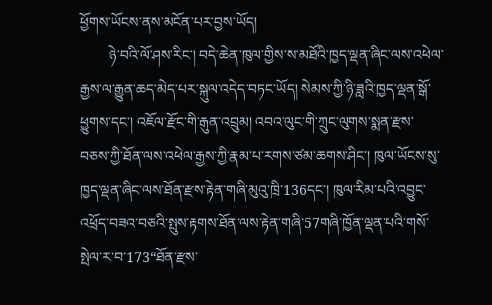ཕྱོགས་ཡོངས་ནས་མངོན་པར་བྱས་ཡོད།
        ཉེ་བའི་ལོ་ཤས་རིང་། བདེ་ཆེན་ཁུལ་གྱིས་ས་མཐོའི་ཁྱད་ལྡན་ཞིང་ལས་འཕེལ་རྒྱས་ལ་རྒྱུན་ཆད་མེད་པར་སྐུལ་འདེད་བཏང་ཡོད། སེམས་ཀྱི་ཉི་ཟླའི་ཁྱད་ལྡན་སྒོ་ཕྱུགས་དང་། འཇོལ་རྫོང་གི་རྒུན་འབྲུམ། འབའ་ལུང་གི་ཀྲུང་ལུགས་སྨན་རྫས་བཅས་ཀྱི་ཐོན་ལས་འཕེལ་རྒྱས་ཀྱི་རྣམ་པ་རགས་ཙམ་ཆགས་ཤིང་། ཁུལ་ཡོངས་སུ་ཁྱད་ལྡན་ཞིང་ལས་ཐོན་རྫས་རྟེན་གཞི་མུའུ་ཁྲི་136དང་། ཁུལ་རིམ་པའི་འབྱུང་འཕྲོད་བཟའ་བཅའི་སྤུས་རྟགས་ཐོན་ལས་རྟེན་གཞི་57གཞི་ཁྱོན་ལྡན་པའི་གསོ་སྤེལ་ར་བ་173“ཐོན་རྫས་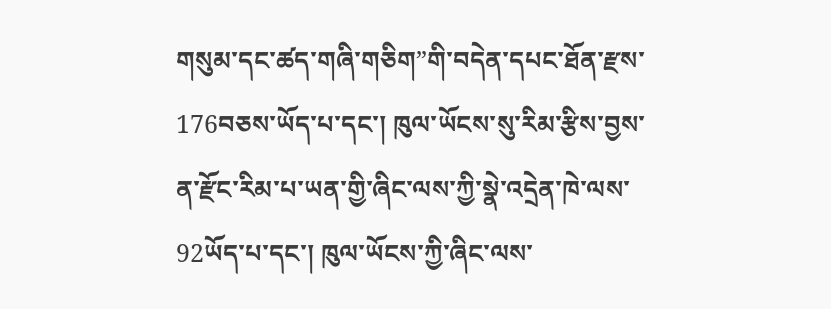གསུམ་དང་ཚད་གཞི་གཅིག”གི་བདེན་དཔང་ཐོན་རྫས་176བཅས་ཡོད་པ་དང་། ཁུལ་ཡོངས་སུ་རིམ་རྩིས་བྱས་ན་རྫོང་རིམ་པ་ཡན་གྱི་ཞིང་ལས་ཀྱི་སྣེ་འདྲེན་ཁེ་ལས་92ཡོད་པ་དང་། ཁུལ་ཡོངས་ཀྱི་ཞིང་ལས་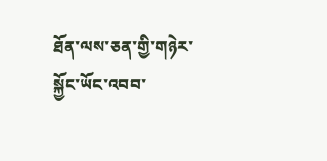ཐོན་ལས་ཅན་གྱི་གཉེར་སྐྱོང་ཡོང་འབབ་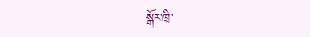སྒོར་ཁྲི་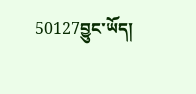50127བྱུང་ཡོད།